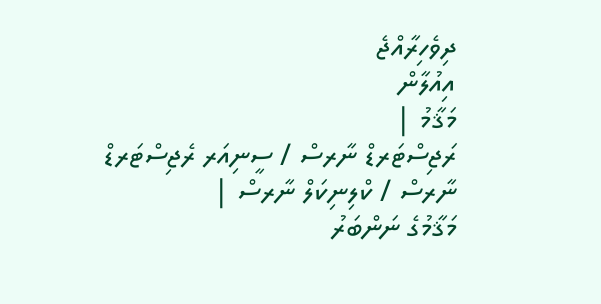ދިވެހިރާއްޖެ
އިއުލާން
މަޤާމު |
ރަޖިސްޓަރޑް ނާރސް / ސީނިއަރ ރެޖިސްޓަރޑް ނާރސް / ކްލިނިކަލް ނާރސް |
މަޤާމުގެ ނަންބަރު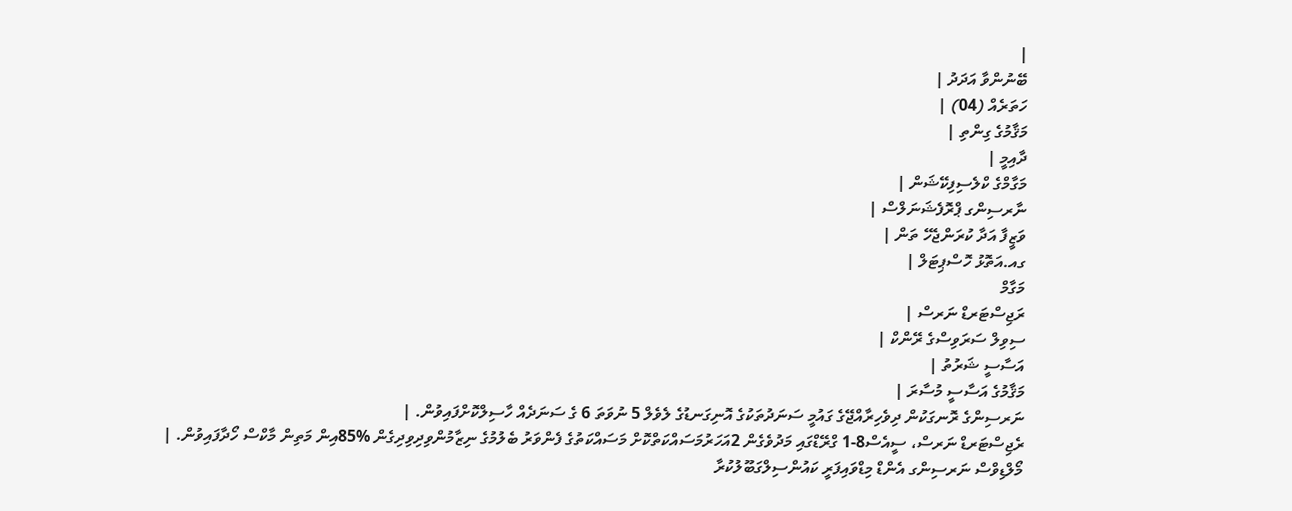|
ބޭނުންވާ އަދަދު |
ހަތަރެއް (04) |
މަޤާމުގެ ގިންތި |
ދާއިމީ |
މަގާމްގެ ކްލެސިފިކޭޝަން |
ނާރސިންގ ޕްރޮފެޝަނަލްސް |
ވަޒީފާ އަދާ ކުރަންޖެހޭ ތަން |
ގއ.އަތޮޅު ހޮސްޕިޓަލް |
މަގާމް
ރަޖިސްޓަރޑް ނަރސް |
ސިވިލް ސަރަވިސްގެ ރޭންކް |
އަސާސީ ޝަރުތު |
މަޤާމުގެ އަސާސީ މުސާރަ |
ނަރސިންގެ ރޮނގަކުން ދިވެހިރާއްޖޭގެ ގައުމީ ސަނަދުތަކުގެ އޮނިގަނޑުގެ ލެވެލް 5 ނުވަތަ 6 ގެ ސަނަދެއް ހާސިލްކޮށްފައިވުން. |
ރެޖިސްޓަރޑް ނަރސް، ސީއެސް8-1 ގްރޭޑްގައި މަދުވެގެން 2އަހަރުމަސައްކަތްކޮށް މަސައްކަތުގެ ފެންވަރު ބެލުމުގެ ނިޒާމުންވިދިވިދިގެން %85އިން މަތިން މާކްސް ހޯދާފައިވުން. |
މޯލްޑިވްސް ނަރސިންގ އެންޑް މިޑްވައިފަރީ ކައުންސިލްގަބޫލުކުރާ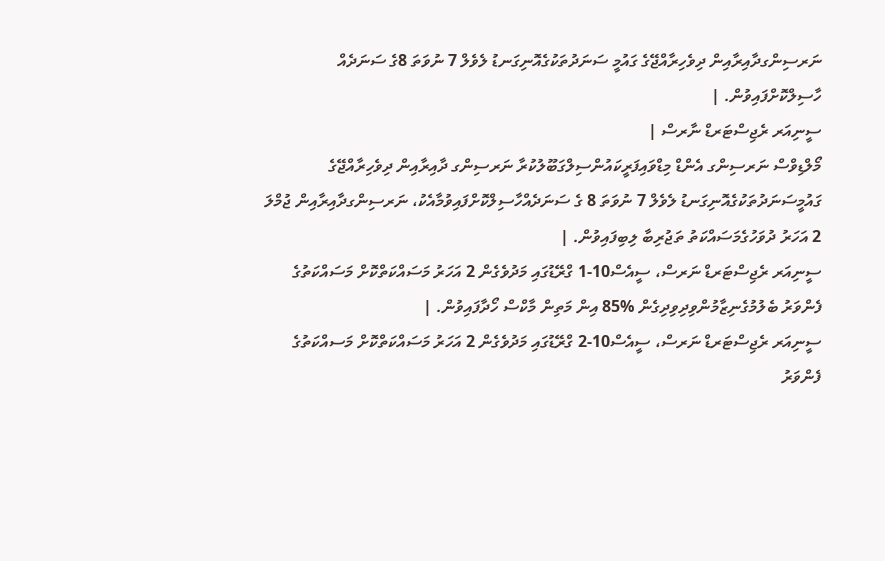ނަރސިންގދާއިރާއިން ދިވެހިރާއްޖޭގެ ގައުމީ ސަނަދުތަކުގެއޮނިގަނޑު ލެވެލް 7 ނުވަތަ 8ގެ ސަނަދެއް ހާސިލްކޮށްފައިވުން. |
ސީނިއަރ ރެޖިސްޓަރޑް ނާރސް |
މޯލްޑިވްސް ނަރސިންގ އެންޑް މިޑްވައިފަރީކައުންސިލްގަބޫލުކުރާ ނަރސިންގ ދާއިރާއިން ދިވެހިރާއްޖޭގެ ގައުމީސަނަދުތަކުގެއޮނިގަނޑު ލެވެލް 7 ނުވަތަ 8 ގެ ސަނަދެއްހާސިލްކޮށްފައިވުމާއެކު، ނަރސިންގދާއިރާއިން ޖުމްލަ 2 އަހަރު ދުވަހުގެމަސައްކަތު ތަޖުރިބާ ލިބިފައިވުން. |
ސީނިއަރ ރެޖިސްޓަރޑް ނަރސް، ސީއެސް10-1 ގްރޭޑުގައި މަދުވެގެން 2 އަހަރު މަސައްކަތްކޮށް މަސައްކަތުގެ ފެންވަރު ބެލުމުގެނިޒާމުންވިދިވިދިގެން %85 އިން މަތިން މާކްސް ހޯދާފައިވުން. |
ސީނިއަރ ރެޖިސްޓަރޑް ނަރސް، ސީއެސް10-2 ގްރޭޑުގައި މަދުވެގެން 2 އަހަރު މަސައްކަތްކޮށް މަސއްކަތުގެ ފެންވަރު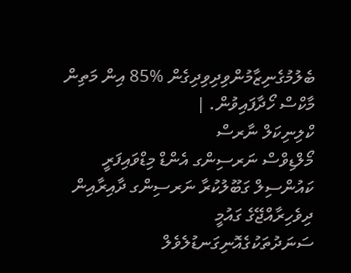ބެލުމުގެނިޒާމުންވިދިވިދިގެން %85 އިން މަތިން މާކްސް ހޯދާފައިވުން. |
ކްލިނިކަލް ނާރސް
މޯލްޑިވްސް ނަރސިންގ އެންޑް މިޑްވައިފަރީ ކައުންސިލް ގަބޫލުކުރާ ނަރސިންގ ދާއިރާއިން ދިވެހިރާއްޖޭގެ ގައުމީ ސަނަދުތަކުގެއޮނިގަނޑުލެވެލް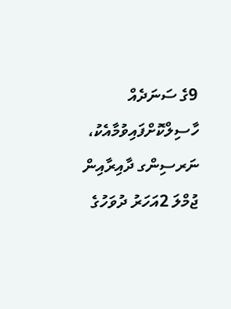9ގެ ސަނަދެއް ހާސިލްކޮށްފައިވުމާއެކު، ނަރސިންގ ދާއިރާއިން ޖުމްލަ 2އަހަރު ދުވަހުގެ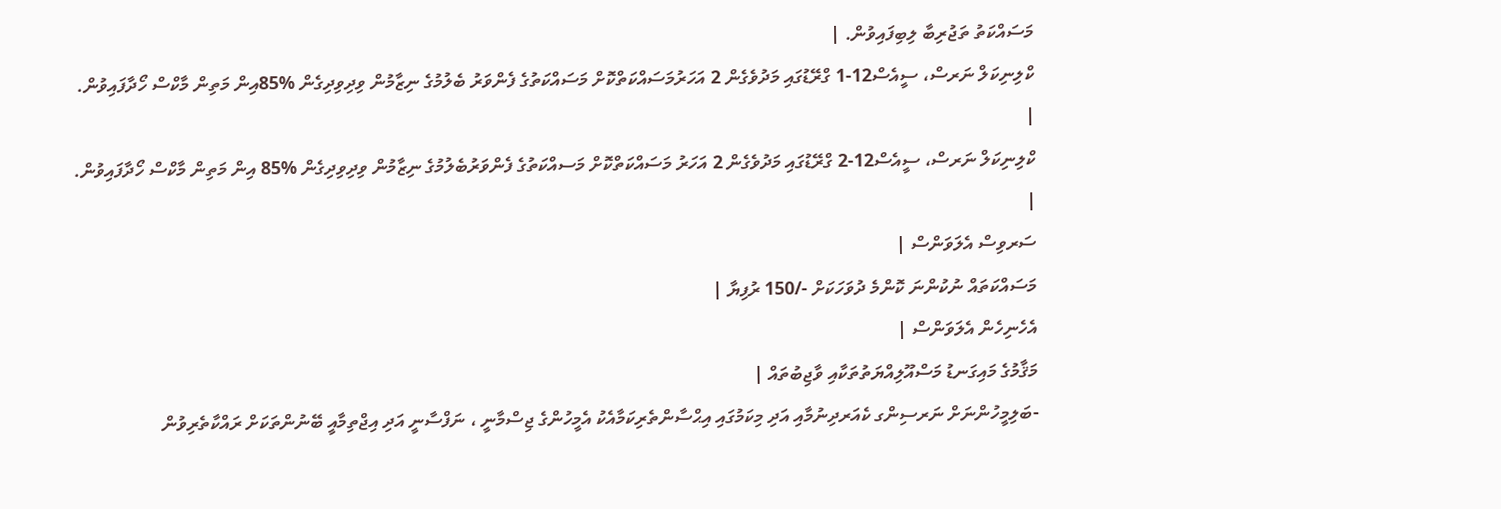މަސައްކަތު ތަޖުރިބާ ލިބިފައިވުން. |
ކްލިނިކަލް ނަރސް، ސީއެސް12-1 ގްރޭޑުގައި މަދުވެގެން 2 އަހަރުމަސައްކަތްކޮށް މަސައްކަތުގެ ފެންވަރު ބެލުމުގެ ނިޒާމުން ވިދިވިދިގެން %85އިން މަތިން މާކްސް ހޯދާފައިވުން. |
ކްލިނިކަލް ނަރސް، ސީއެސް12-2 ގްރޭޑުގައި މަދުވެގެން 2 އަހަރު މަސައްކަތްކޮށް މަސއްކަތުގެ ފެންވަރުބެލުމުގެ ނިޒާމުން ވިދިވިދިގެން %85 އިން މަތިން މާކްސް ހޯދާފައިވުން. |
ސަރވިސް އެލަވަންސް |
މަސައްކަތައް ނުކުންނަ ކޮންމެ ދުވަހަކަށް -/150 ރުފިޔާ |
އެހެނިހެން އެލަވަންސް |
މަޤާމުގެ މައިގަނޑު މަސްއޫލިއްޔަތުތަކާއި ވާޖިބުތައް |
-ބަލިމީހުންނަށް ނަރސިންގ ކެއަރދިނުމާއި އަދި މިކަމުގައި އިޙްސާންތެރިކަމާއެކު އެމީހުންގެ ޖިސްމާނީ ، ނަފްސާނީ އަދި އިޖްތިމާއީ ބޭނުންތަކަށް ރައްކާތެރިވުން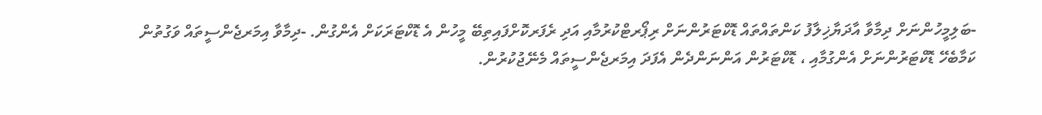-ބަލިމީހުންނަށް ދިމާވާ އާދަޔާޚިލާފު ކަންތައްތައް ޑޮކްޓަރުންނަށް ރިޕޯރޓްކުރުމާއި އަދި ރެފަރކޮށްފައިތިބޭ މީހުން އެ ޑޮކްޓަރަކަށް އެންގުން. -ދިމާވާ އިމަރޖެންސީތައް ވަގުތުން ކަމާބެހޭ ޑޮކްޓަރުންނަށް އެންގުމާއި ، ޑޮކްޓަރުން އަންނަންދެން އެފަދަ އިމަރޖެންސީތައް މެނޭޖުކުރުން.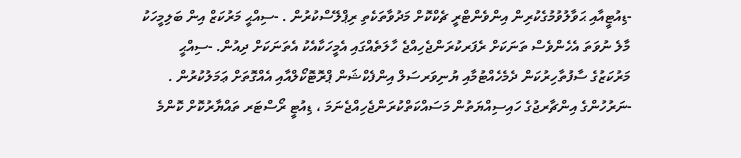-ޑިއުޓީއާއި ޙަވާލުވުމުގެކުރިން އިންވެންޓްރީ ޗެކްކޮށް މަދުވާތަކެތި ރިޕްލޭސްކުރުން . -ސިއްޙީ މަރުކަޒް އިން ބަލިމީހަކު މާލެ ނުވަތަ އެހެންވެސް ތަނަކަށް ރެފަރކުރަންޖެހިއްޖެ ހާލަތެއްގައި އެމީހަކާއެކު އެތަނަކަށް ދިއުން. -ސިއްޙީ މަރުކަޒުގެ ސާފުތާހިރުކަން ދެމެހެއްޓުމާއި ޔުނިވަރސަލް އިންފެކްޝަން ޕްރޮޓޮކޯލްއާއި އެއްގޮތަށް ޢަމަލުކުރުން . -ނަރުހުންގެ އިންޗާރޖުގެ ހައިސިއްޔަތުން މަސައްކަތްކުރަންޖެހިއްޖެނަމަ ، ޑިއުޓީ ރޯސްޓަރ ތައްޔާރުކޮށް ކޮންމެ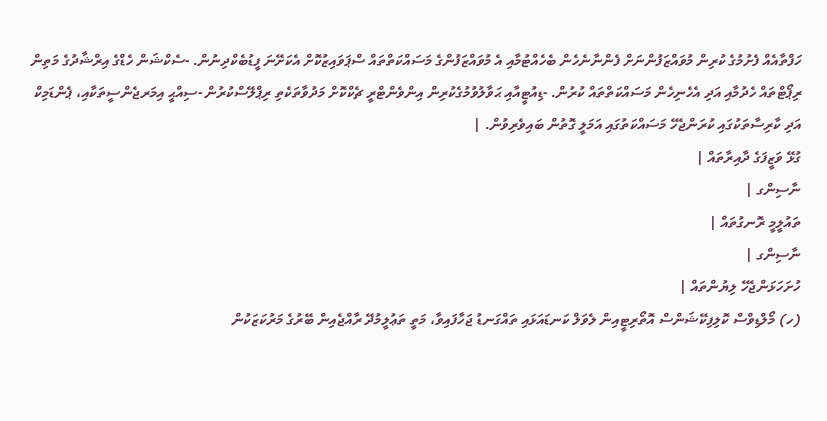ހަފްތާއެއް ފެށުމުގެ ކުރިން މުވައްޒަފުންނަށް ފެންނާނެހެން ބެހެއްޓުމާއި އެ މުވައްޒަފުންގެ މަސައްކަތްތައް ސްޕަވައިޒުކޮށް އެކަށޭނަ ފީޑުބެކްދިނުން. -ސެކްޝަން ހެޑްގެ އިރްޝާދުގެ މަތިން ރިޕޯޓްތައް ހެދުމާއި އަދި އެހެނިހެން މަސައްކަތްތައް ކުރުން. -ޑިއުޓީއާއި ޙަވާލުވުމުގެކުރިން އިންވެންޓްރީ ޗެކްކޮށް މަދުވާތަކެތި ރިޕްލޭސްކުރުން -ސިއްޙީ އިމަރޖެންސީތަކާއި، ޕެންޑަމިކް އަދި ކާރިސާތަކުގައި ކުރަންޖެހޭ މަސައްކަތުގައި އަމަލީ ގޮތުން ބައިވެރިވުން. |
ގުޅޭ ވަޒީފަގެ ދާއިރާތައް |
ނާސިންގ |
ތައުލީމީ ރޮނގުތައް |
ނާސިންގ |
ހުށަހަޅަންޖެހޭ ލިޔުންތައް |
(ހ) މޯލްޑިވްސް ކޮލިފިކޭޝަންސް އޮތޯރިޓީއިން ލެވަލް ކަނޑައަޅައި ތައްގަނޑު ޖަހާފައިވާ، މަތީ ތަޢުލީމުދޭ ރާއްޖެއިން ބޭރުގެ މަރުކަޒަކުން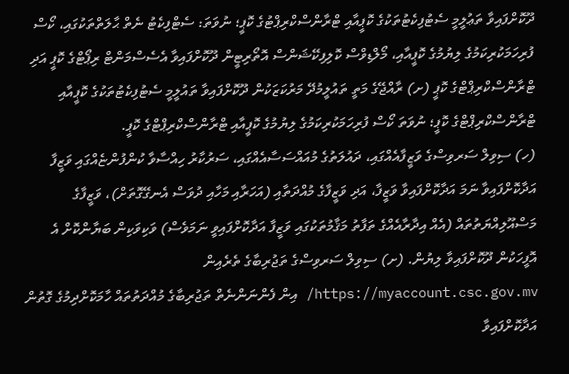ދޫކޮށްފައިވާ ތަޢުލީމީ ސެޓުފިކެޓުތަކުގެ ކޮޕީއާއި ޓްރާންސްކްރިޕްޓުގެ ކޮޕީ؛ ނުވަތަ: ސެޓްފިކެޓު ނެތް ޙާލަތްތަކުގައި، ކޯސް ފުރިހަމަކުރިކަމުގެ ލިޔުމުގެ ކޮޕީއާއި، މޯލްޑިވްސް ކޮލިފިކޭޝަންސް އޮތޯރިޓީން ދޫކޮށްފައިވާ އެސެސްމަންޓް ރިޕޯޓްގެ ކޮޕީ އަދި ޓްރާންސްކްރިޕްޓްގެ ކޮޕީ (ށ) ރާއްޖޭގެ މަތީ ތައުލީމުދޭ މަރުކަޒަކުން ދޫކޮށްފައިވާ ތައުލީމީ ސެޓުފިކެޓުތަކުގެ ކޮޕީއާއި ޓްރާންސްކްރިޕްޓްގެ ކޮޕީ؛ ނުވަތަ ކޯސް ފުރިހަމަކުރިކަމުގެ ލިޔުމުގެ ކޮޕީއާއި ޓްރާންސްކްރިޕްޓްގެ ކޮޕީ.
(ހ) ސިވިލް ސަރވިސްގެ ވަޒީފާއެއްގައި، ދައުލަތުގެ މުއައްސަސާއެއްގައި، ސަރުކާރު ހިއްސާވާ ކުންފުންޏެއްގައި ވަޒީފާ އަދާކޮށްފައިވާ ނަމަ އަދާކޮށްފައިވާ ވަޒީފާ، އަދި ވަޒީފާގެ މުއްދަތާއި (އަހަރާއި މަހާއި ދުވަސް އެނގޭގޮތަށް)، ވަޒީފާގެ މަސްއޫލިއްޔަތުތައް (އެއް އިދާރާއެއްގެ ތަފާތު މަޤާމުތަކުގައި ވަޒީފާ އަދާކޮށްފައިވީ ނަމަވެސް) ވަކިވަކިން ބަޔާންކޮށް އެ އޮފީހަކުން ދޫކޮށްފައިވާ ލިޔުން. (ށ) ސިވިލް ސަރވިސްގެ ތަޖުރިބާގެ ތެރެއިން https://myaccount.csc.gov.mv/ އިން ފެންނަންނެތް ތަޖުރިބާގެ މުއްދަތުތައް ހާމަކޮށްދިމުގެ ގޮތުން އަދާކޮށްފައިވާ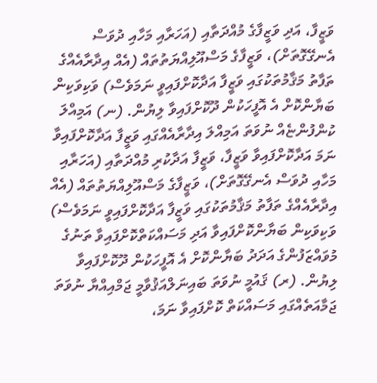ވަޒީފާ، އަދި ވަޒީފާގެ މުއްދަތާއި (އަހަރާއި މަހާއި ދުވަސް އެނގޭގޮތަށް)، ވަޒީފާގެ މަސްއޫލިއްޔަތުތައް (އެއް އިދާރާއެއްގެ ތަފާތު މަޤާމުތަކުގައި ވަޒީފާ އަދާކޮށްފައިވީ ނަމަވެސް) ވަކިވަކިން ބަޔާންކޮށް އެ އޮފީހަކުން ދޫކޮށްފައިވާ ލިޔުން. (ނ) އަމިއްލަ ކުންފުންޏެއް ނުވަތަ އަމިއްލަ އިދާރާއެއްގައި ވަޒީފާ އަދާކޮށްފައިވާ ނަމަ އަދާކޮށްފައިވާ ވަޒީފާ، ވަޒީފާ އަދާކުރި މުއްދަތާއި (އަހަރާއި މަހާއި ދުވަސް އެނގޭގޮތަށް)، ވަޒީފާގެ މަސްއޫލިއްޔަތުތައް (އެއް އިދާރާއެއްގެ ތަފާތު މަޤާމުތަކުގައި ވަޒީފާ އަދާކޮށްފައިވީ ނަމަވެސް) ވަކިވަކިން ބަޔާންކޮށްފައިވާ އަދި މަސައްކަތްކޮށްފައިވާ ތަނުގެ މުވައްޒަފުންގެ އަދަދު ބަޔާންކޮށް އެ އޮފީހަކުން ދޫކޮށްފައިވާ ލިޔުން. (ރ) ޤައުމީ ނުވަތަ ބައިނަލްއަޤުވާމީ ޖަމްއިއްޔާ ނުވަތަ ޖަމާއަތެއްގައި މަސައްކަތް ކޮށްފައިވާ ނަމަ،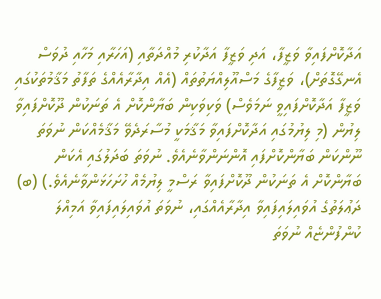އަދާކޮށްފައިވާ ވަޒީފާ، އަދި ވަޒީފާ އަދާކުރި މުއްދަތާއި (އަހަރާއި މަހާއި ދުވަސް އެނގޭގޮތަށް)، ވަޒީފާގެ މަސްއޫލިއްޔަތުތައް (އެއް އިދާރާއެއްގެ ތަފާތު މަޤާމުތަކުގައި ވަޒީފާ އަދާކޮށްފައިވީ ނަމަވެސް) ވަކިވަކިން ބަޔާންކޮށް އެ ތަނަކުން ދޫކޮށްފައިވާ ލިޔުން (މި ލިޔުމުގައި އަދާކޮށްފައިވާ މަޤާމަކީ މުސާރަދެވޭ މަޤާމެއްކަން ނުވަތަ ނޫންކަން ބަޔާންކޮށްފައި އޮންނަންވާނެއެވެ. ނުވަތަ ބަދަލުގައި އެކަން ބަޔާންކޮށް އެ ތަނަކުން ދޫކޮށްފައިވާ ރަސްމީ ލިޔުމެއް ހުށަހަޅަންވާނެއެވެ.) (ބ) ދަޢުލަތުގެ އުވައިލައިފައިވާ އިދާރާއެއްގައި، ނުވަތަ އުވައިލައިފައިވާ އަމިއްލަ ކުންފުންޏެއް ނުވަތަ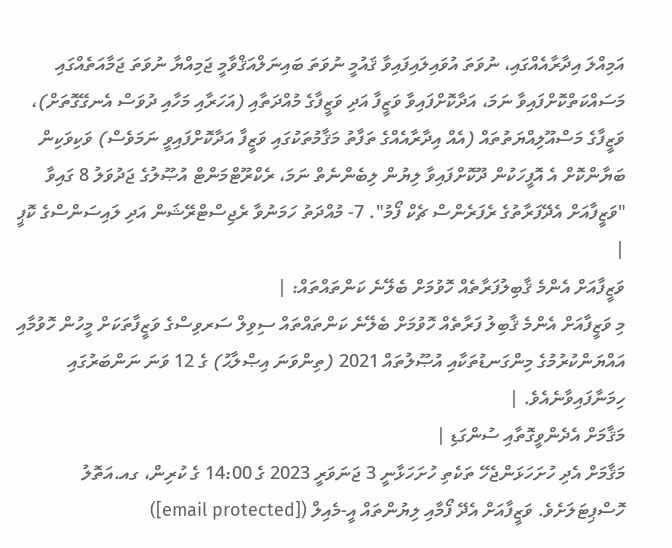އަމިއްލަ އިދާރާއެއްގައި، ނުވަތަ އުވައިލައިފައިވާ ޤައުމީ ނުވަތަ ބައިނަލްއަޤްވާމީ ޖަމިއްޔާ ނުވަތަ ޖަމާއަތެއްގައި މަސައްކަތްކޮށްފައިވާ ނަމަ، އަދާކޮށްފައިވާ ވަޒީފާ އަދި ވަޒީފާގެ މުއްދަތާއި (އަހަރާއި މަހާއި ދުވަސް އެނގޭގޮތަށް)، ވަޒީފާގެ މަސްއޫލިއްޔަތުތައް (އެއް އިދާރާއެއްގެ ތަފާތު މަޤާމުތަކުގައި ވަޒީފާ އަދާކޮށްފައިވީ ނަމަވެސް) ވަކިވަކިން ބަޔާންކޮށް އެ އޮފީހަކުން ދޫކޮށްފައިވާ ލިޔުން ލިބެންނެތް ނަމަ، ރެކްރޫޓްމަންޓް އުޞޫލުގެ ޖަދުވަލު 8 ގައިވާ "ވަޒީފާއަށް އެދޭފަރާތުގެ ރެފަރެންސް ޗެކް ފޯމު". 7- މުއްދަތު ހަމަނުވާ ރެޖިސްޓްރޭޝަން އަދި ލައިސަންސްގެ ކޮޕީ |
ވަޒީފާއަށް އެންމެ ޤާބިލުފަރާތެއް ހޮވުމަށް ބެލޭނެ ކަންތައްތައް: |
މި ވަޒީފާއަށް އެންމެ ޤާބިލު ފަރާތެއް ހޮވުމަށް ބެލޭނެ ކަންތައްތައް ސިވިލް ސަރވިސްގެ ވަޒީފާތަކަށް މީހުން ހޮވުމާއި އައްޔަންކުރުމުގެ މިންގަނޑުތަކާއި އުޞޫލުތައް 2021 (ތިންވަނަ އިޞްލާޙު) ގެ 12 ވަނަ ނަންބަރުގައި ހިމަނާފައިވާނެއެވެ. |
މަޤާމަށް އެދެންވީގޮތާއި ސުންގަޑި |
މަޤާމަށް އެދި ހުށަހަޅަންޖެހޭ ތަކެތި ހުށަހަޅާނީ 3 ޖަނަވަރީ 2023 ގެ 14:00 ގެ ކުރިން، ގއ.އަތޮލު ހޮސްޕިޓަލަށެވެ. ވަޒީފާއަށް އެދޭ ފޯމާއި ލިޔުންތައް އީ-މެއިލް ([email protected])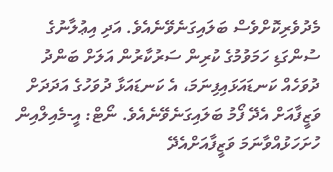މެދުވެރިކޮށްވެސް ބަލައިގަނެވޭނެއެވެ. އަދި އިޢުލާނުގެ ސުންގަޑި ހަމަވުމުގެ ކުރިން ސަރުކާރުން އަލަށް ބަންދު ދުވަހެއް ކަނޑައަޅައިފިނަމަ، އެ ކަނޑައަޅާ ދުވަހުގެ އަދަދަށް ވަޒީފާއަށް އެދޭ ފޯމު ބަލައިގަނެވޭނެއެވެ. ނޯޓް: އީ-މެއިލްއިން ހުށަހަޅުއްވާނަމަ ވަޒީފާއަށްއެދޭ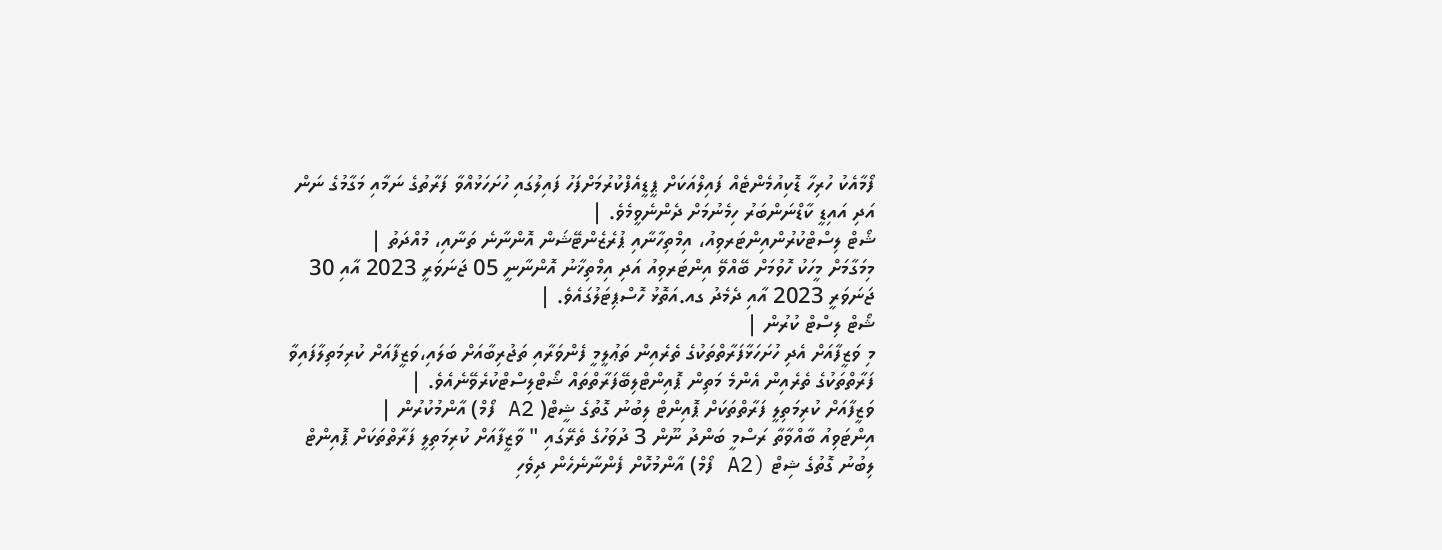ފޯމާއެކު ހުރިހާ ޑޮކިއުމެންޓެއް ފައިލްއަކަށް ޕީޑީއެފްކުރުމަށްފަހު ފައިލުގައި ހުށަހަޅުއްވާ ފަރާތުގެ ނަމާއި މަގާމުގެ ނަން އަދި އައިޑީ ކާޑްނަންބަރު ހިމެނުމަށް ދެންނެވީމެވެ. |
ޝޯޓް ލިސްޓްކުރުންއިންޓަރވިއު، އިމްތިހާނާއި ޕުރެޒެންޓޭޝަން އޮންނާނެ ތަނާއި، މުއްދަތު |
މިމަގާމަށް މީހަކު ހޮވުމަށް ބޭއްވޭ އިންޓަރވިއު އަދި އިމްތިޚާނު އޮންނާނީ 05 ޖަނަވަރީ 2023 އާއި 30 ޖަނަވަރީ 2023 އާއި ދެމެދު ގއ.އަތޮޅު ހޮސްޕިޓަލުގައެވެ. |
ޝޯޓް ލިސްޓް ކުރުން |
މި ވަޒީފާއަށް އެދި ހުށަހަޅާފަރާތްތަކުގެ ތެރެއިން ތަޢުލީމީ ފެންވަރާއި ތަޖުރިބާއަށް ބަލައި،ވަޒީފާއަށް ކުރިމަތިލާފައިވާ ފަރާތްތަކުގެ ތެރެއިން އެންމެ މަތިން ޕޮއިންޓްލިބޭފަރާތްތައް ޝޯޓްލިސްޓްކުރެވޭނެއެވެ. |
ވަޒީފާއަށް ކުރިމަތިލީ ފަރާތްތަކަށް ޕޮއިންޓް ލިބުނު ގޮތުގެ ޝީޓް( A2 ފޯމް) އާންމުކުރުން |
އިންޓަވިއު ބާއްވާތާ ރަސްމީ ބަންދު ނޫން 3 ދުވަހުގެ ތެރޭގައި " ވާޒީފާއަށް ކުރިމަތިލީ ފަރާތްތަކަށް ޕޮއިންޓް ލިބުނު ގޮތުގެ ޝިޓް (A2 ފޯމް) އާންމުކޮށް ފެންނާނެހެން ދިވެހި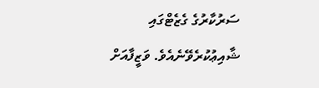ސަރުކާރުގެ ގެޒެޓްގައި ޝާއިޢުކުރެވޭނެއެވެ. ވަޒީފާއަށް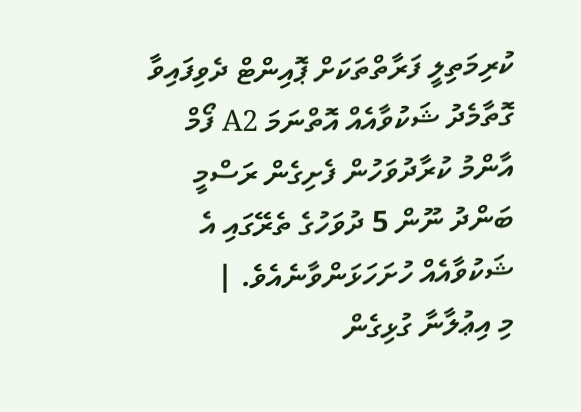ކުރިމަތިލީ ފަރާތްތަކަށް ޕޮއިންޓް ދެވިފައިވާ ގޮތާމެދު ޝަކުވާއެއް އޮތްނަމަ A2 ފޯމް އާންމު ކުރާދުވަހުން ފެށިގެން ރަސްމީ ބަންދު ނޫން 5 ދުވަހުގެ ތެރޭގައި އެ ޝަކުވާއެއް ހުށަހަޅަންވާނެއެވެ. |
މި އިޢުލާނާ ގުޅިގެން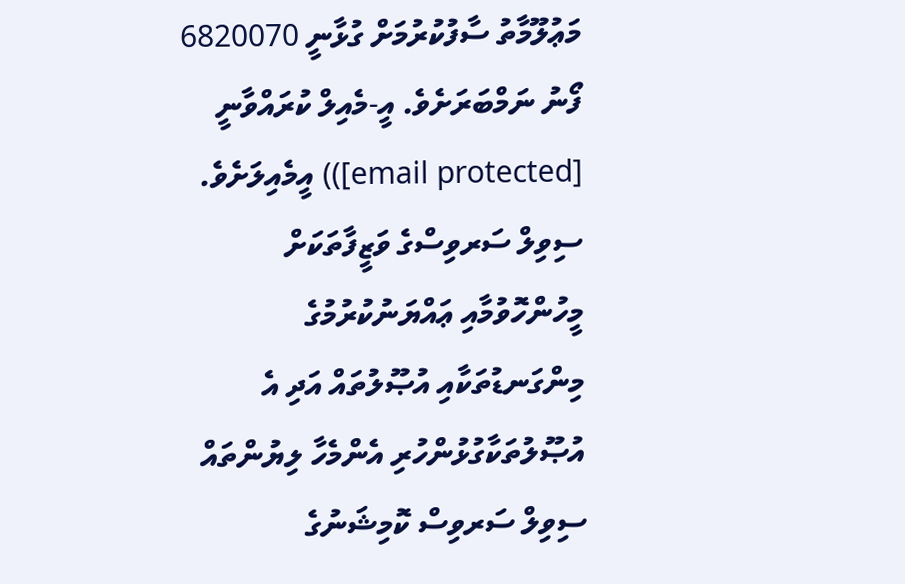މަޢުލޫމާތު ސާފުކުރުމަށް ގުޅާނީ 6820070 ފޯނު ނަމްބަރަށެވެ. އީ-މެއިލް ކުރައްވާނީ [email protected])) އީމެއިލަށެވެ. ސިވިލް ސަރވިސްގެ ވަޒީފާތަކަށް މީހުންހޮވުމާއި ޢައްޔަނުކުރުމުގެ މިންގަނޑުތަކާއި އުޞޫލުތައް އަދި އެ އުޞޫލުތަކާގުޅުންހުރި އެންމެހާ ލިޔުންތައް ސިވިލް ސަރވިސް ކޮމިޝަނުގެ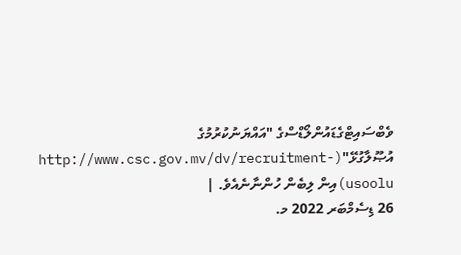ވެބްސައިޓްގެޑައުންލޯޑްސްގެ "އައްޔަނުކުރުމުގެ އުޞޫލާގުޅޭ"(http://www.csc.gov.mv/dv/recruitment-usoolu)އިން ލިބެން ހުންނާނެއެވެ. |
26 ޑިސެމްބަރ 2022 މ.